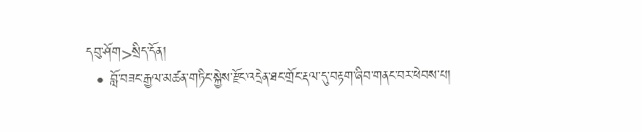དབུ་ཤོག>སྲིད་དོན།
  • བློ་བཟང་རྒྱལ་མཚན་གཏིང་སྐྱེས་རྫོང་འདྲེན་ཐང་གྲོང་རྡལ་དུ་བརྟག་ཞིབ་གནང་བར་ཕེབས་པ།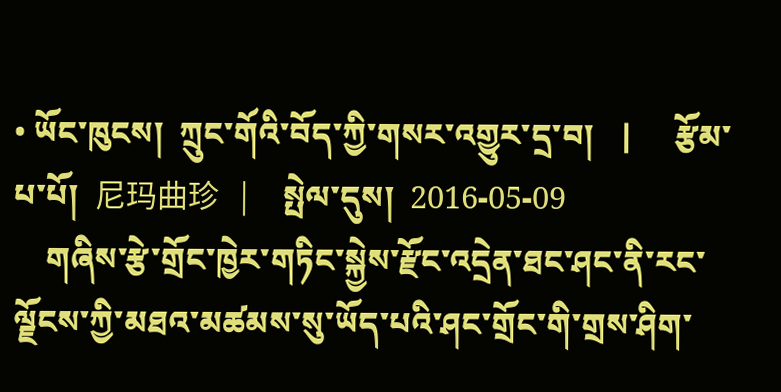• ཡོང་ཁུངས།  ཀྲུང་གོའི་བོད་ཀྱི་གསར་འགྱུར་དྲ་བ།   |     རྩོམ་པ་པོ།  尼玛曲珍   |     སྤེལ་དུས།  2016-05-09
    གཞིས་རྩེ་གྲོང་ཁྱེར་གཏིང་སྐྱེས་རྫོང་འདྲེན་ཐང་ཤང་ནི་རང་ལྗོངས་ཀྱི་མཐའ་མཚམས་སུ་ཡོད་པའི་ཤང་གྲོང་གི་གྲས་ཤིག་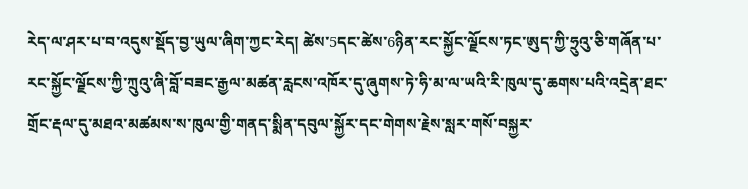རེད་ལ་ཤར་པ་བ་འདུས་སྡོད་བྱ་ཡུལ་ཞིག་ཀྱང་རེད། ཚེས་5དང་ཚེས་6ཉིན་རང་སྐྱོང་ལྗོངས་ཏང་ཨུད་ཀྱི་ཧྲུའུ་ཅི་གཞོན་པ་རང་སྐྱོང་ལྗོངས་ཀྱི་ཀྲུའུ་ཞི་བློ་བཟང་རྒྱལ་མཚན་རླངས་འཁོར་དུ་ཞུགས་ཏེ་ཧི་མ་ལ་ཡའི་རི་ཁུལ་དུ་ཆགས་པའི་འདྲེན་ཐང་གྲོང་རྡལ་དུ་མཐའ་མཚམས་ས་ཁུལ་གྱི་གནད་སྨིན་དབུལ་སྐྱོར་དང་གེགས་རྗེས་སླར་གསོ་བསྐྱར་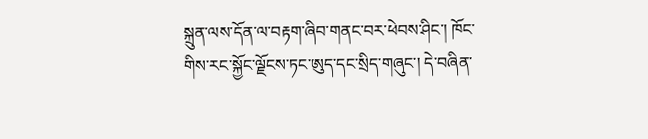སྐྲུན་ལས་དོན་ལ་བརྟག་ཞིབ་གནང་བར་ཕེབས་ཤིང་། ཁོང་གིས་རང་སྐྱོང་ལྗོངས་ཏང་ཨུད་དང་སྲིད་གཞུང་། དེ་བཞིན་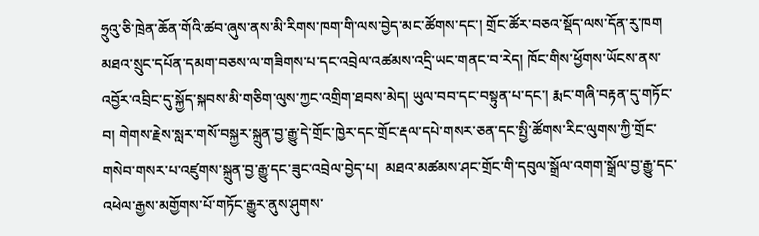ཧྲུའུ་ཅི་ཁྲེན་ཆོན་གོའི་ཚབ་ཞུས་ནས་མི་རིགས་ཁག་གི་ལས་བྱེད་མང་ཚོགས་དང་། གྲོང་ཚོར་བཅའ་སྡོད་ལས་དོན་རུ་ཁག མཐའ་སྲུང་དཔོན་དམག་བཅས་ལ་གཟིགས་པ་དང་འབྲེལ་འཚམས་འདྲི་ཡང་གནང་བ་རེད། ཁོང་གིས་ཕྱོགས་ཡོངས་ནས་འབྱོར་འབྲིང་དུ་སྐྱོད་སྐབས་མི་གཅིག་ལུས་ཀྱང་འགྲིག་ཐབས་མེད། ཡུལ་བབ་དང་བསྟུན་པ་དང་། རྨང་གཞི་བརྟན་དུ་གཏོང་བ། གེགས་རྗེས་སླར་གསོ་བསྐྱར་སྐྲུན་བྱ་རྒྱུ་དེ་གྲོང་ཁྱེར་དང་གྲོང་རྡལ་དཔེ་གསར་ཅན་དང་སྤྱི་ཚོགས་རིང་ལུགས་ཀྱི་གྲོང་གསེབ་གསར་པ་འཛུགས་སྐྲུན་བྱ་རྒྱུ་དང་ཟུང་འབྲེལ་བྱེད་པ།  མཐའ་མཚམས་ཤང་གྲོང་གི་དབུལ་སྒྲོལ་འགག་སྒྲོལ་བྱ་རྒྱུ་དང་འཕེལ་རྒྱས་མགྱོགས་པོ་གཏོང་རྒྱུར་ནུས་ཤུགས་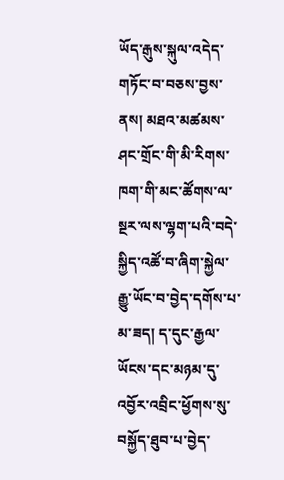ཡོད་རྒུས་སྐུལ་འདེད་གཏོང་བ་བཅས་བྱས་ནས། མཐའ་མཚམས་ཤང་གྲོང་གི་མི་རིགས་ཁག་གི་མང་ཚོགས་ལ་སྔར་ལས་ལྷག་པའི་བདེ་སྐྱིད་འཚོ་བ་ཞིག་སྐྱེལ་རྒྱུ་ཡོང་བ་བྱེད་དགོས་པ་མ་ཟད། ད་དུང་རྒྱལ་ཡོངས་དང་མཉམ་དུ་འབྱོར་འབྲིང་ཕྱོགས་སུ་བསྐྱོད་ཐུབ་པ་བྱེད་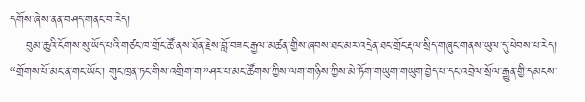དགོས་ཞེས་ནན་བཤད་གནང་བ་རེད།
    བུམ་ཆུའི་ངོགས་སུ་ཡོད་པའི་གཙང་ཁ་གྲོང་ཚོ་ནས་ཐོན་རྗེས་བློ་བཟང་རྒྱལ་མཚན་གྱིས་ཞབས་ཐང་མར་འདྲེན་ཐང་གྲོང་རྡལ་སྲིད་གཞུང་གནས་ཡུལ་དུ་ཕེབས་པ་རེད། “གྲོགས་པོ་མང་ན་གང་ཡོང་། གུང་ཁྲན་ཏང་གིས་འགྲིག་ག”ཤར་པ་མང་ཚོགས་ཀྱིས་ལག་གཉིས་ཀྱིས་མེ་ཏོག་གཡུག་གཡུག་བྱེད་པ་དང་འབྲེལ་སྲོལ་རྒྱུན་གྱི་དམངས་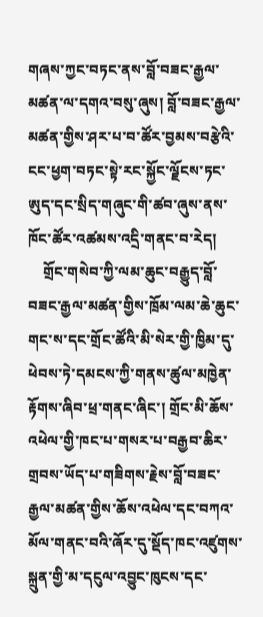གཞས་ཀྱང་བཏང་ནས་བློ་བཟང་རྒྱལ་མཚན་ལ་དགའ་བསུ་ཞུས། བློ་བཟང་རྒྱལ་མཚན་གྱིས་ཤར་པ་བ་ཚོར་བྱམས་བརྩེའི་ངང་ཕྱག་བཏང་སྟེ་རང་སྐྱོང་ལྗོངས་ཏང་ཨུད་དང་སྲིད་གཞུང་གི་ཚབ་ཞུས་ནས་ཁོང་ཚོར་འཚམས་འདྲི་གནང་བ་རེད།
    གྲོང་གསེབ་ཀྱི་ལམ་ཆུང་བརྒྱུད་བློ་བཟང་རྒྱལ་མཚན་གྱིས་ཁྲོམ་ལམ་ཆེ་ཆུང་གང་ས་དང་གྲོང་ཚོའི་མི་སེར་གྱི་ཁྱིམ་དུ་ཕེབས་ཏེ་དམངས་ཀྱི་གནས་ཚུལ་མཁྱེན་རྟོགས་ཞིབ་ཕྲ་གནང་ཞིང་། གྲོང་མི་ཆོས་འཕེལ་གྱི་ཁང་པ་གསར་པ་བརྒྱབ་ཆིར་གྲབས་ཡོད་པ་གཟིགས་རྗེས་བློ་བཟང་རྒྱལ་མཚན་གྱིས་ཆོས་འཕེལ་དང་བཀའ་མོལ་གནང་བའི་ཞོར་དུ་སྡོད་ཁང་འཛུགས་སྐྲུན་གྱི་མ་དངུལ་འབྱུང་ཁུངས་དང་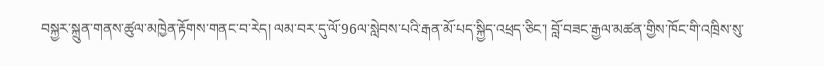བསྐྱར་སྐྲུན་གནས་ཚུལ་མཁྱེན་རྟོགས་གནང་བ་རེད། ལམ་བར་དུ་ལོ་96ལ་སླེབས་པའི་རྒན་མོ་པད་སྐྱིད་འཕྲད་ཅིང་། བློ་བཟང་རྒྱལ་མཚན་གྱིས་ཁོང་གི་འཁྲིས་སུ་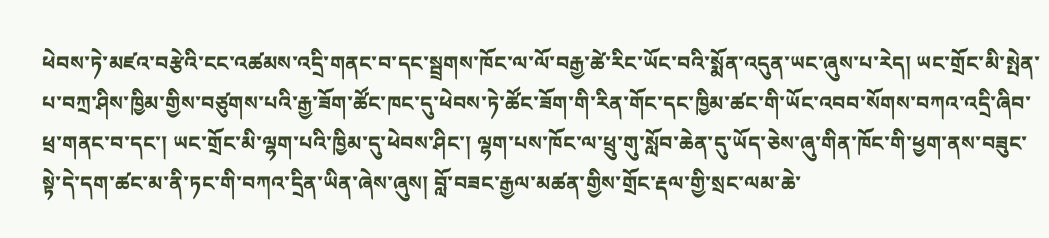ཕེབས་ཏེ་མཛའ་བརྩེའི་ངང་འཚམས་འདྲི་གནང་བ་དང་སྦྲགས་ཁོང་ལ་ལོ་བརྒྱ་ཚེ་རིང་ཡོང་བའི་སྨོན་འདུན་ཡང་ཞུས་པ་རེད། ཡང་གྲོང་མི་སྤེན་པ་བཀྲ་ཤིས་ཁྱིམ་གྱིས་བཙུགས་པའི་རྒྱ་ཟོག་ཚོང་ཁང་དུ་ཕེབས་ཏེ་ཚོང་ཟོག་གི་རིན་གོང་དང་ཁྱིམ་ཚང་གི་ཡོང་འབབ་སོགས་བཀའ་འདྲི་ཞིབ་ཕྲ་གནང་བ་དང་། ཡང་གྲོང་མི་ལྷག་པའི་ཁྱིམ་དུ་ཕེབས་ཤིང་། ལྷག་པས་ཁོང་ལ་ཕྲུ་གུ་སློབ་ཆེན་དུ་ཡོད་ཅེས་ཞུ་གིན་ཁོང་གི་ཕྱག་ནས་བཟུང་སྟེ་དེ་དག་ཚང་མ་ནི་ཏང་གི་བཀའ་དྲིན་ཡིན་ཞེས་ཞུས། བློ་བཟང་རྒྱལ་མཚན་གྱིས་གྲོང་རྡལ་གྱི་སྲང་ལམ་ཆེ་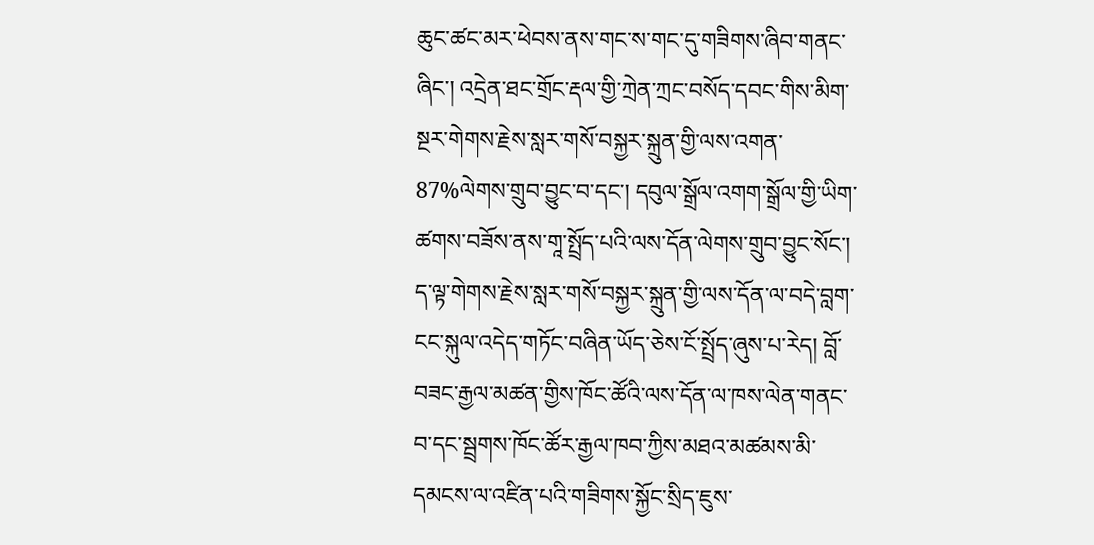ཆུང་ཚང་མར་ཕེབས་ནས་གང་ས་གང་དུ་གཟིགས་ཞིབ་གནང་ཞིང་། འདྲེན་ཐང་གྲོང་རྡལ་གྱི་ཀྲེན་ཀྲང་བསོད་དབང་གིས་མིག་སྔར་གེགས་རྗེས་སླར་གསོ་བསྐྱར་སྐྲུན་གྱི་ལས་འགན་87%ལེགས་གྲུབ་བྱུང་བ་དང་། དབུལ་སྒྲོལ་འགག་སྒྲོལ་གྱི་ཡིག་ཚགས་བཟོས་ནས་གཱ་སྤྲོད་པའི་ལས་དོན་ལེགས་གྲུབ་བྱུང་སོང་། ད་ལྟ་གེགས་རྗེས་སླར་གསོ་བསྐྱར་སྐྲུན་གྱི་ལས་དོན་ལ་བདེ་བླག་ངང་སྐུལ་འདེད་གཏོང་བཞིན་ཡོད་ཅེས་ངོ་སྤྲོད་ཞུས་པ་རེད། བློ་བཟང་རྒྱལ་མཚན་གྱིས་ཁོང་ཚོའི་ལས་དོན་ལ་ཁས་ལེན་གནང་བ་དང་སྦྲགས་ཁོང་ཚོར་རྒྱལ་ཁབ་ཀྱིས་མཐའ་མཚམས་མི་དམངས་ལ་འཛིན་པའི་གཟིགས་སྐྱོང་སྲིད་ཇུས་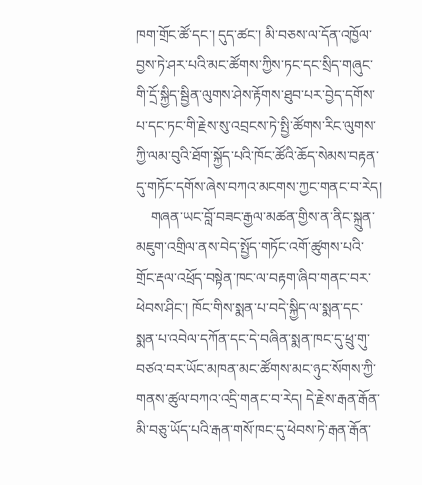ཁག་གྲོང་ཚོ་དང་། དུད་ཚང་། མི་བཅས་ལ་དོན་འཁྱོལ་བྱས་ཏེ་ཤར་པའི་མང་ཚོགས་ཀྱིས་ཏང་དང་སྲིད་གཞུང་གི་དྲོ་སྐྱིད་སྦྱིན་ལུགས་ཤེས་རྟོགས་ཐུབ་པར་བྱེད་དགོས་པ་དང་ཏང་གི་རྗེས་སུ་འབྲངས་ཏེ་སྤྱི་ཚོགས་རིང་ལུགས་ཀྱི་ལམ་བུའི་ཐོག་སྐྱོད་པའི་ཁོང་ཚོའི་ཆོད་སེམས་བརྟན་དུ་གཏོང་དགོས་ཞེས་བཀའ་མངགས་ཀྱང་གནང་བ་རེད།
    གཞན་ཡང་བློ་བཟང་རྒྱལ་མཚན་གྱིས་ན་ནིང་སྐྲུན་མཇུག་འགྲིལ་ནས་བེད་སྤྱོད་གཏོང་འགོ་ཚུགས་པའི་གྲོང་རྡལ་འཕྲོད་བསྟེན་ཁང་ལ་བརྟག་ཞིབ་གནང་བར་ཕེབས་ཤིང་། ཁོང་གིས་སྨན་པ་བདེ་སྐྱིད་ལ་སྨན་དང་སྨན་པ་འབེལ་དཀོན་དང་དེ་བཞིན་སྨན་ཁང་དུ་ཕྲུ་གུ་བཙའ་བར་ཡོང་མཁན་མང་ཚོགས་མང་ཉུང་སོགས་ཀྱི་གནས་ཚུལ་བཀའ་འདྲི་གནང་བ་རེད། དེ་རྗེས་རྒན་རྒོན་མི་བཅུ་ཡོད་པའི་རྒན་གསོ་ཁང་དུ་ཕེབས་ཏེ་རྒན་རྒོན་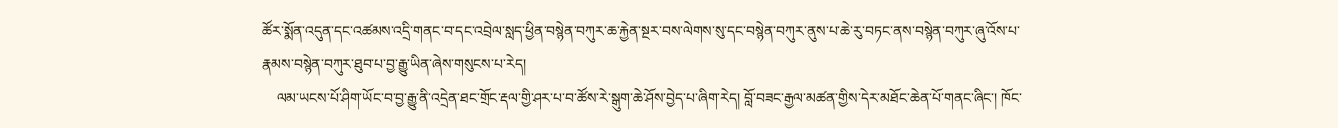ཚོར་སྨོན་འདུན་དང་འཚམས་འདྲི་གནང་བ་དང་འབྲེལ་སླད་ཕྱིན་བསྙེན་བཀུར་ཆ་རྐྱེན་སྔར་བས་ལེགས་སུ་དང་བསྙེན་བཀུར་ནུས་པ་ཆེ་རུ་བཏང་ནས་བསྙེན་བཀུར་ཞུ་འོས་པ་རྣམས་བསྙེན་བཀུར་ཐུབ་པ་བྱ་རྒྱུ་ཡིན་ཞེས་གསུངས་པ་རེད།
    ལམ་ཡངས་པོ་ཤིག་ཡོང་བ་བྱ་རྒྱུ་ནི་འདྲེན་ཐང་གྲོང་རྡལ་གྱི་ཤར་པ་བ་ཚོས་རེ་སྒུག་ཆེ་ཤོས་བྱེད་པ་ཞིག་རེད། བློ་བཟང་རྒྱལ་མཚན་གྱིས་དེར་མཐོང་ཆེན་པོ་གནང་ཞིང་། ཁོང་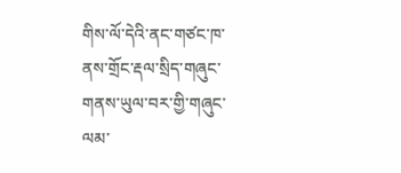གིས་ལོ་དེའི་ནང་གཙང་ཁ་ནས་གྲོང་རྡལ་སྲིད་གཞུང་གནས་ཡུལ་བར་གྱི་གཞུང་ལམ་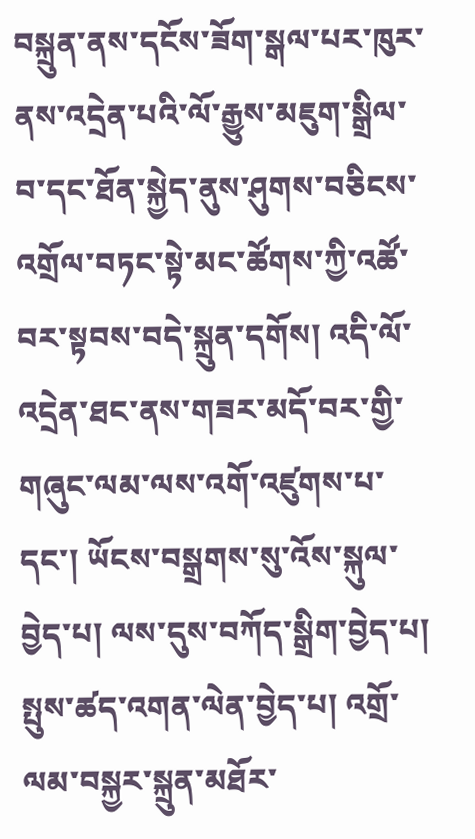བསྐྲུན་ནས་དངོས་ཟོག་སྒལ་པར་ཁུར་ནས་འདྲེན་པའི་ལོ་རྒྱུས་མཇུག་སྒྲིལ་བ་དང་ཐོན་སྐྱེད་ནུས་ཤུགས་བཅིངས་འགྲོལ་བཏང་སྟེ་མང་ཚོགས་ཀྱི་འཚོ་བར་སྟབས་བདེ་སྐྲུན་དགོས། འདི་ལོ་འདྲེན་ཐང་ནས་གཟར་མདོ་བར་གྱི་གཞུང་ལམ་ལས་འགོ་འཛུགས་པ་དང་། ཡོངས་བསྒྲགས་སུ་འོས་སྐུལ་བྱེད་པ། ལས་དུས་བཀོད་སྒྲིག་བྱེད་པ། སྤུས་ཚད་འགན་ལེན་བྱེད་པ། འགྲོ་ལམ་བསྐྱར་སྐྲུན་མཐོར་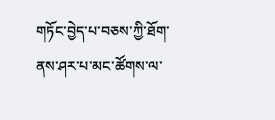གཏོང་བྱེད་པ་བཅས་ཀྱི་ཐོག་ནས་ཤར་པ་མང་ཚོགས་ལ་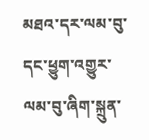མཐའ་དར་ལམ་བུ་དང་ཕྱུག་འགྱུར་ལམ་བུ་ཞིག་སྐྲུན་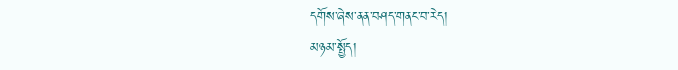དགོས་ཞེས་ནན་བཤད་གནང་བ་རེད།
མཉམ་སྤྱོད།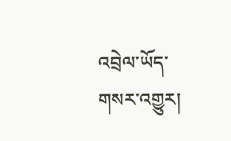འབྲེལ་ཡོད་གསར་འགྱུར།